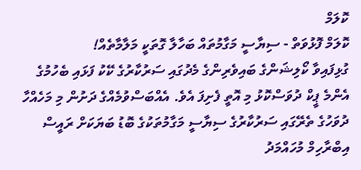ކޮލަމް
ކޮލަމް ފޮޅުވަތް - ސިޔާސީ މަގާމުތައް ބަހާލާ ގޮތަކީ މަލާމާތެއް!
ގުޅިފައިވާ ކޯލިޝަންގެ ބައިވެރިންގެ މެދުގައި ސަރުކާރުގެ ކޭކު ފަޅައި ބެހުމުގެ އެންމެ ޕީކް ދުވަސްކޮޅު މި އޮތީ ފެށިފަ އެވެ. އެއްބަސްވުމެއްގެ ދަށުން މި މަހެއްހާ ދުވަހުގެ ތެރޭގައި ސަރުކާރުގެ ސިޔާސީ މަގާމުތަކުގެ ބޮޑު ބަޔަކަށް ރައީސް އިބްރާހިމް މުހައްމަދު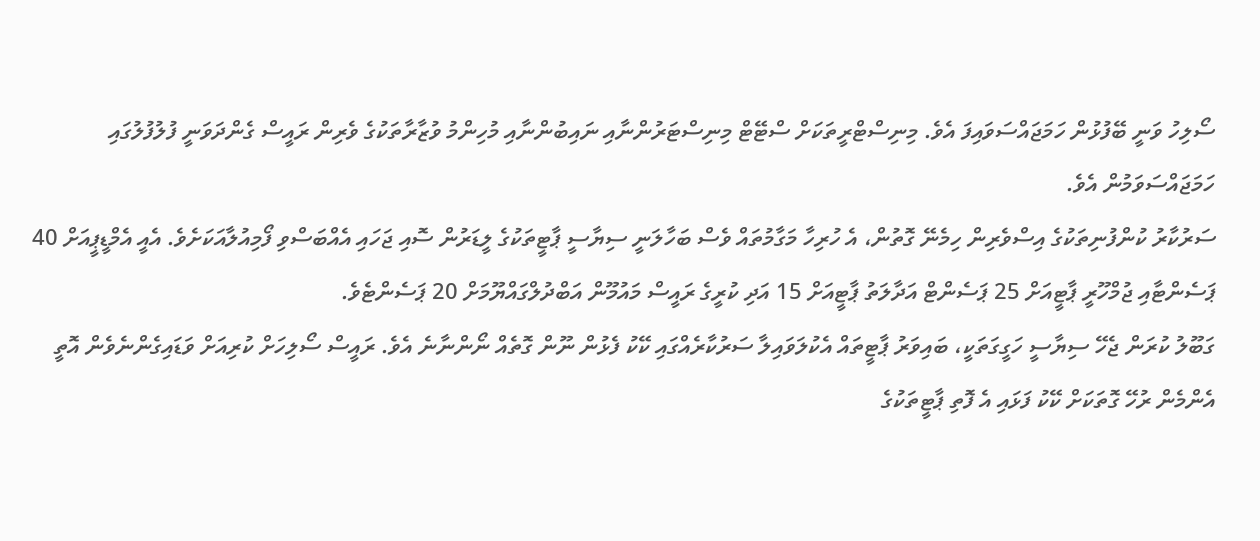ސޯލިހު ވަނީ ބޭފުޅުން ހަމަޖައްސަވައިފަ އެވެ. މިނިސްޓްރީތަކަށް ސްޓޭޓް މިނިސްޓަރުންނާއި ނައިބުންނާއި މުހިންމު ވުޒާރާތަކުގެ ވެރިން ރައީސް ގެންދަވަނީ ފުލުފުލުގައި ހަމަޖައްސަވަމުން އެވެ.
ސަރުކާރު ކުންފުނިތަކުގެ އިސްވެރިން ހިމެނޭ ގޮތުން، އެ ހުރިހާ މަގާމުތައް ވެސް ބަހާލަނީ ސިޔާސީ ޕާޓީތަކުގެ ލީޑަރުން ސޮއި ޖަހައި އެއްބަސްވި ފޯމިއުލާއަކަށެވެ. އެއީ އެމްޑީޕީއަށް 40 ޕަސެންޓާއި ޖުމްހޫރީ ޕާޓީއަށް 25 ޕަސެންޓް އަދާލަތު ޕާޓީއަށް 15 އަދި ކުރީގެ ރައީސް މައުމޫން އަބްދުލްގައްޔޫމަށް 20 ޕަސެންޓެވެ.
ގަބޫލު ކުރަން ޖެހޭ ސިޔާސީ ހަގީގަތަކީ، ބައިވަރު ޕާޓީތައް އެކުލަވައިލާ ސަރުކާރެއްގައި ކޭކު ފެޅުން ނޫން ގޮތެއް ނޯންނާނެ އެވެ. ރައީސް ސޯލިހަށް ކުރިއަށް ވަޑައިގެންނެވެން އޮތީ އެންމެން ރުހޭ ގޮތަކަށް ކޭކު ފަޅައި އެ ފޮތި ޕާޓީތަކުގެ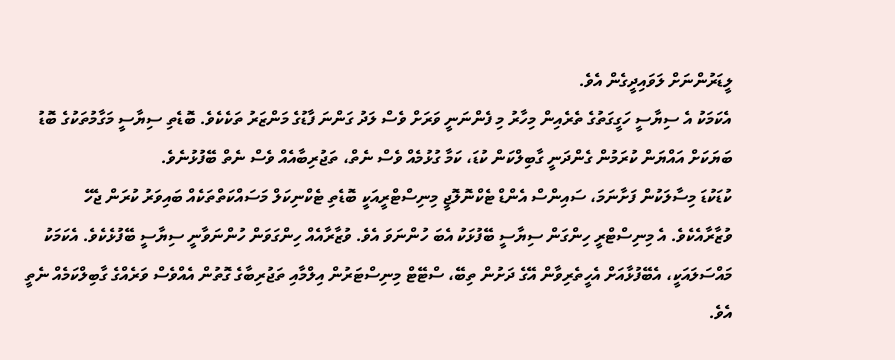ލީޑަރުންނަށް ލަވައިދީގެން އެވެ.
އެކަމަކު އެ ސިޔާސީ ހަގީގަތުގެ ތެރެއިން މިހާރު މި ފެންނަނީ ވަރަށް ވެސް ލަދު ގަންނަ ފާޑުގެ މަންޒަރު ތަކެކެވެ. ބޮޑެތި ސިޔާސީ މަގާމުތަކުގެ ބޮޑު ބަޔަކަށް އައްޔަން ކުރަމުން ގެންދަނީ ގާބިލްކަން ކުޑަ، ކަމާ ގުޅުމެއް ވެސް ނެތް، ތަޖުރިބާއެއް ވެސް ނެތް ބޭފުޅުނެވެ.
ކުޑަކުޑަ މިސާލަކުން ފަށާނަމަ، ސައިންސް އެންޑް ޓެކްނޮލޮޖީ މިނިސްޓްރީއަކީ ބޮޑެތި ޓެކްނިކަލް މަސައްކަތްތަކެއް ބައިވަރު ކުރަން ޖެހޭ ވުޒާރާއެކެވެ. އެ މިނިސްޓްރީ ހިންގަން ސިޔާސީ ބޭފުޅަކު އެބަ ހުންނަވަ އެވެ. ވުޒާރާއެއް ހިންގަވަން ހުންނަވާނީ ސިޔާސީ ބޭފުޅެކެވެ. އެކަމަކު މައްސަލައަކީ، އެބޭފުޅާއަށް އެހީތެރިވާން އޭގެ ދަށުން ތިބޭ، ސްޓޭޓް މިނިސްޓަރުން އިލްމާއި ތަޖުރިބާގެ ގޮތުން އެއްވެސް ވަރެއްގެ ގާބިލްކަމެއް ނެތީ އެވެ.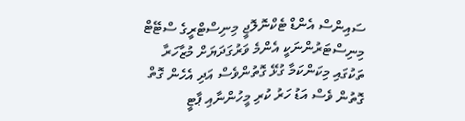ސައިންސް އެންޑް ޓެކްނޮލޮޖީ މިނިސްޓްރީގެ ސްޓޭޓް މިނިސްޓަރުންނަކީ އެންމެ ވަރުގަދަޔަށް މުޒާހަރާ ތަކުގައި މިކަންކަމާ ގުޅޭ ގޮތުންވެސް އަދި އެހެން ގޮތް ގޮތުން ވެސް އަޑު ހަރު ކުރި މީހުންނާއި ޕާޓީ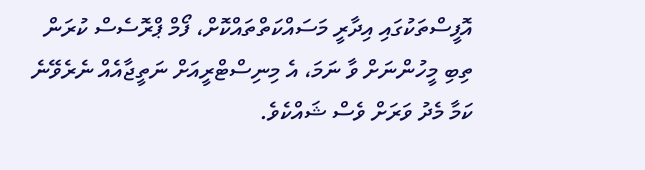އޮފީސްތަކުގައި އިދާރީ މަސައްކަތްތައްކޮށް، ފޯމް ޕްރޮސެސް ކުރަން ތިބި މީހުންނަށް ވާ ނަމަ، އެ މިނިސްޓްރީއަށް ނަތީޖާއެއް ނެރެވޭނެ ކަމާ މެދު ވަރަށް ވެސް ޝައްކެވެ.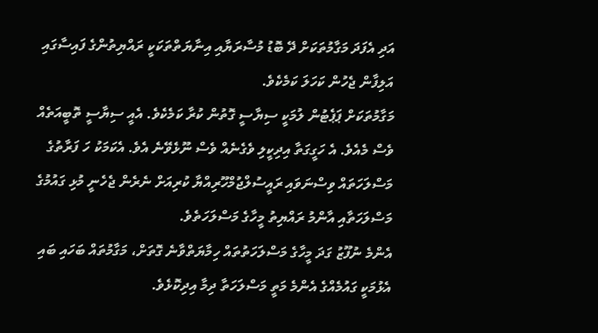އަދި އެފަދަ މަގާމުތަކަށް ދޭ ބޮޑު މުސާރަޔާއި އިނާޔަތްތަކަކީ ރައްޔިތުންގެ ފައިސާގައި އަލިފާން ޖެހުން ކަހަލަ ކަމެކެވެ.
މަގާމުތަކަށް ޕަޕެޓުން ލުމަކީ ސިޔާސީ ގޮތުން ކުރާ ކަމެކެވެ. އެއީ ސިޔާސީ ތޮބީއަތެއް ވެސް މެއެވެ. އެ ހަގީގަތާ އިދިކީލި ވެގެނެއް ވެސް ނޫޅެވޭނެ އެވެ. އެކަމަކު ހަ ފަރާތުގެ މަސްލަހަތައް ވިސްނަވައި ރައީސުލްޖުމްހޫރިއްޔާ ކުރިއަށް ނެރެން ޖެހެނީ މުޅި ގައުމުގެ މަސްލަހަތާއި އާންމު ރައްޔިތު މީހާގެ މަސްލަހަތެވެ.
އެންމެ ނުފޫޒު ގަދަ މީހާގެ މަސްލަހަތުތައް ހިމާޔަތްވާނެ ގޮތަށް، މަގާމުތައް ބަހައި ބައި އެޅުމަކީ ގައުމެއްގެ އެންމެ މަތީ މަސްލަހަތާ ދިމާ އިދިކޮޅެވެ.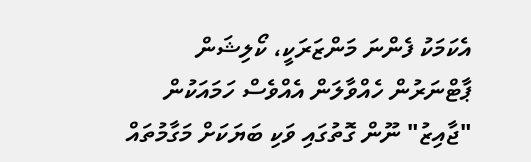އެކަމަކު ފެންނަ މަންޒަރަކީ، ކޯލިޝަން ޕާޓްނަރުން ހެއްވާލަން އެއްވެސް ހަމައަކުން "ޖާއިޒު" ނޫން ގޮތުގައި ވަކި ބަޔަކަށް މަގާމުތައް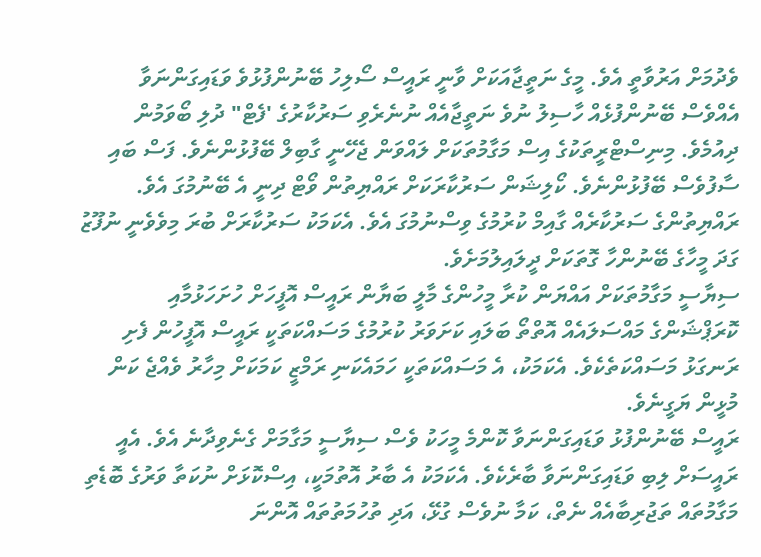ވެދުމަށް އަރުވާތީ އެވެ. މީގެ ނަތީޖާއަކަށް ވާނީ ރައީސް ސޯލިހު ބޭނުންފުޅުވެ ވަޑައިގަންނަވާ އެއްވެސް ބޭނުންފުޅެއް ހާސިލު ނުވެ ނަތީޖާއެއް ނުނެރެވި ސަރުކާރުގެ 'ފެޓް" ދުލި ބޯވަމުން ދިއުމެވެ. މިނިސްޓްރީތަކުގެ އިސް މަގާމުތަކަށް ލައްވަން ޖެހޭނީ ގާބިލް ބޭފުޅުންނެވެ. ފަސް ބައި ސާފުވެސް ބޭފުޅުންނެވެ. ކޯލިޝަން ސަރުކާރަކަށް ރައްޔިތުން ވޯޓް ދިނީ އެ ބޭނުމުގަ އެވެ. ރައްޔިތުންގެ ސަރުކާރެއް ގާއިމް ކުރުމުގެ ވިސްނުމުގަ އެވެ. އެކަމަކު ސަރުކާރަށް ބުރަ މިވެވެނީ ނުފޫޒު ގަދަ މީހާގެ ބޭނުންހާ ގޮތަކަށް ދީލައިލުމަށެވެ.
ސިޔާސީ މަގާމުތަކަށް އައްޔަން ކުރާ މީހުންގެ މާލީ ބަޔާން ރައީސް އޮފީހަށް ހުށަހަޅުމާއި ކޮރަޕްޝަންގެ މައްސަލައެއް އޮތްތޯ ބަލައި ކަށަވަރު ކުރުމުގެ މަސައްކަތަކީ ރައީސް އޮފީހުން ފެށި ރަނގަޅު މަސައްކަތެކެވެ. އެކަމަކު، އެ މަސައްކަތަކީ ހަމައެކަނި ރަމްޒީ ކަމަކަށް މިހާރު ވެއްޖެ ކަން މުޅީން ޔަގީނެވެ.
ރައީސް ބޭނުންފުޅު ވަޑައިގަންނަވާ ކޮންމެ މީހަކު ވެސް ސިޔާސީ މަގާމަށް ގެނެވިދާނެ އެވެ. އެއީ ރައީސަށް ލިބި ވަޑައިގަންނަވާ ބާރެކެވެ. އެކަމަކު އެ ބާރު އޮތުމަކީ، އިސްކޮޅަށް ނުކަތާ ވަރުގެ ބޮޑެތި މަގާމުތައް ތަޖުރިބާއެއް ނެތް، ކަމާ ނުވެސް ގުޅޭ، އަދި ތުހުމަތުތައް އޮންނަ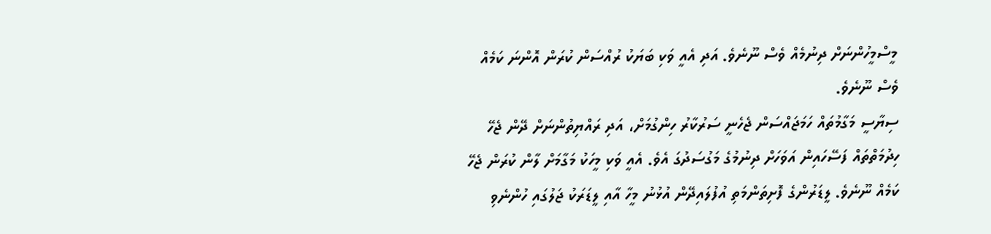މީސްމީހުންނަށް ދިނުމެއް ވެސް ނޫނެވެ. އަދި އެއީ ވަކި ބަޔަކު ރުއްސަން ކުރަން އޮންނަ ކަމެއް ވެސް ނޫނެވެ.
ސިޔާސީ މަގާމުތައް ހަމަޖައްސަން ޖެހެނީ ސަރުކާރު ހިންގުމަށް، އަދި ރައްޔިތުންނަށް ދޭން ޖެހޭ ހިދުމަތްތައް ފަސޭހައިން އަވަހަށް ދިނުމުގެ މަގުސަދުގަ އެވެ. އެއީ ވަކި މީހަކު މަގާމަށް ލާން ކުރަން ޖެހޭ ކަމެއް ނޫނެވެ. ލީޑަރުންގެ ފޮށިތަންމަތި އުފުލައިދޭން އުޅުނު މީހާ އާއި ލީޑަރަކު ޖަލުގައި ހުންނެވި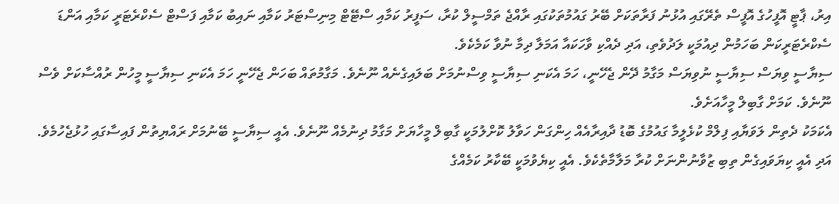އިރު، ޕާޓީ އޮފީހުގެ އޮފީސް ތެރޭގައި އުޅުނު ފަރާތަކަށް ބޭރު ގައުމުތަކުގައި ރާއްޖެ ތަމްސީލް ކުރާ، ސަފީރު ކަމާއި ސްޓޭޓް މިނިސްޓަރު ކަމާއި ނައިބު ކަމާއި ފަސްޓް ސެކްރެޓަރީ ކަމާއި އަންޑަ ސެކްރެޓަރީކަން ބަހަމުން ދިއުމަކީ ލަދުވެތި، އަދި ދެއްކި ވާހަކައާ އަމަލާ ދިމާ ނުވާ ކަމެކެވެ.
ސިޔާސީ ވިޔަސް ސިޔާސީ ނުވިޔަސް މަގާމު ދޭން ޖެހޭނީ، ހަމަ އެކަނި ސިޔާސީ ވިސްނުމަށް ބަލައިގެނެއް ނޫނެވެ. މަގާމުތައް ބަހަން ޖެހޭނީ ހަމަ އެކަނި ސިޔާސީ މީހުން ރުއްސާކަށް ވެސް ނޫނެވެ. ކަމަށް ގާބިލް މީހާއަށެވެ.
އެކަމަކު ދެތިން ލަވަޔާއި ފިލްމް ކުޅެލީމާ ގައުމުގެ ބޮޑު ދާއިރާއެއް ހިންގަން ހަވާލު ކޮށްލުމަކީ ގާބިލް މީހާޔަށް މަގާމު ދިނުމެއް ނޫނެވެ. އެއީ ސިޔާސީ ބޭނުމަށް ރައްޔިތުން ފައިސާގައި ހުޅުޖެހުމެވެ. އަދި އެއީ ކިޔަވައިގެން ތިބި ޒުވާނުންނަށް ކުރާ މަލާމާތެކެވެ. އެއީ ކިޔެވުމަކީ ބޭކާރު ކަމެއްގެ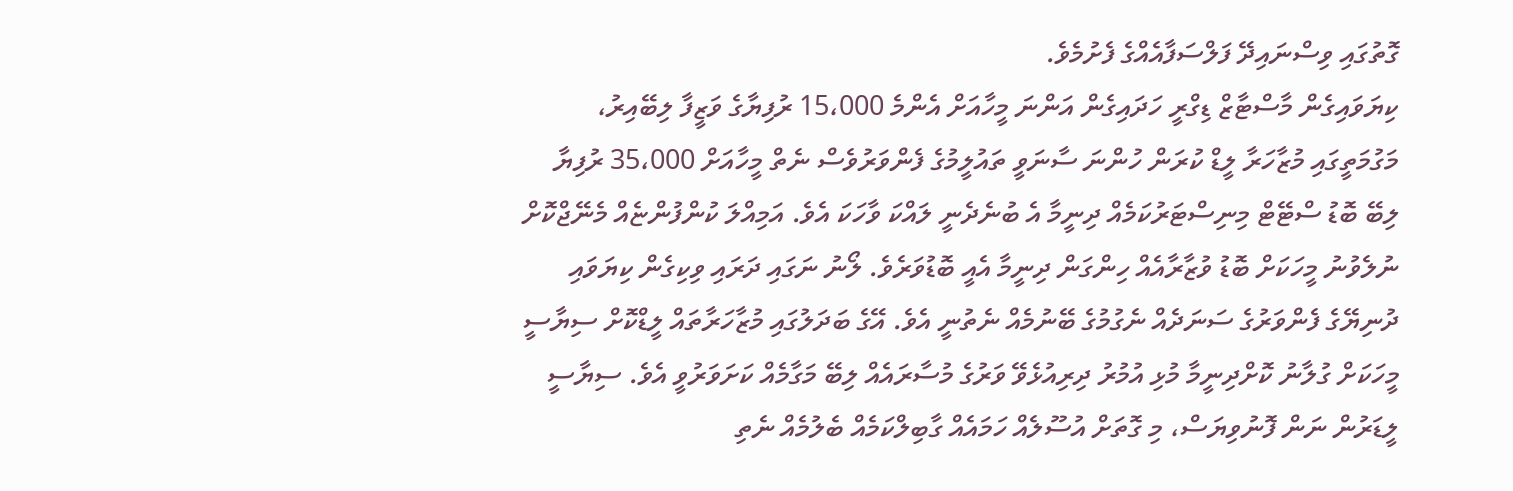ގޮތުގައި ވިސްނައިދޭ ފަލްސަފާއެއްގެ ފެށުމެވެ.
ކިޔަވައިގެން މާސްޓާޒް ޑިގްރީ ހަދައިގެން އަންނަ މީހާއަށް އެންމެ 15،000 ރުފިޔާގެ ވަޒީފާ ލިބޭއިރު، މަގުމަތީގައި މުޒާހަރާ ލީޑް ކުރަން ހުންނަ ސާނަވީ ތައުލީމުގެ ފެންވަރުވެސް ނެތް މީހާއަށް 35،000 ރުފިޔާ ލިބޭ ބޮޑު ސްޓޭޓް މިނިސްޓަރުކަމެއް ދިނީމާ އެ ބުނެދެނީ ލައްކަ ވާހަކަ އެވެ. އަމިއްލަ ކުންފުންޏެއް މެނޭޖްކޮށް ނުލެވުނު މީހަކަށް ބޮޑު ވުޒާރާއެއް ހިންގަން ދިނީމާ އެއީ ބޮޑުވަރެވެ. ލޯނު ނަގައި ދަރައި ވިކިގެން ކިޔަވައި ދުނިޔޭގެ ފެންވަރުގެ ސަނަދެއް ނެގުމުގެ ބޭނުމެއް ނެތުނީ އެވެ. އޭގެ ބަދަލުގައި މުޒާހަރާތައް ލީޑްކޮށް ސިޔާސީ މީހަކަށް ގުލާނު ކޮށްދިނީމާ މުޅި އުމުރު ދިރިއުޅެވޭ ވަރުގެ މުސާރައެއް ލިބޭ މަގާމެއް ކަށަވަރުވީ އެވެ. ސިޔާސީ ލީޑަރުން ނަން ފޮނުވިޔަސް، މި ގޮތަށް އުސޫލެއް ހަމައެއް ގާބިލްކަމެއް ބެލުމެއް ނެތި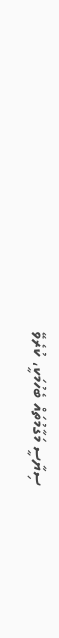ސިޔާސީ މަގާމުތައް ބެހުމަކީ، ކުރެވޭ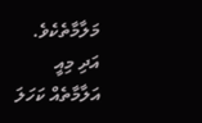މަލާމާތެކެވެ. އަދި މިއީ އަލާމާތެއް ކަހަލަ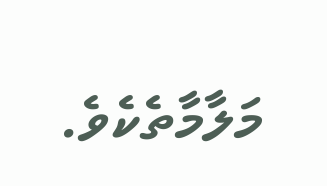މަލާމާތެކެވެ.